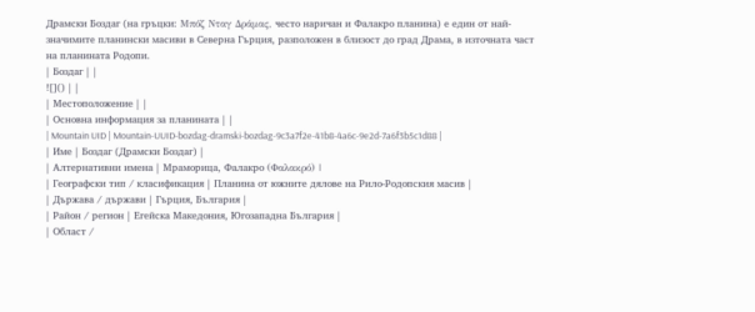Драмски Боздаг (на гръцки: Μπόζ Νταγ Δράμας, често наричан и Фалакро планина) е един от най-значимите планински масиви в Северна Гърция, разположен в близост до град Драма, в източната част на планината Родопи.
| Боздаг | |
![]() | |
| Местоположение | |
| Основна информация за планината | |
| Mountain UID | Mountain-UUID-bozdag-dramski-bozdag-9c3a7f2e-41b8-4a6c-9e2d-7a6f3b5c1d88 |
| Име | Боздаг (Драмски Боздаг) |
| Алтернативни имена | Мраморица, Фалакро (Φαλακρό) |
| Географски тип / класификация | Планина от южните дялове на Рило-Родопския масив |
| Държава / държави | Гърция, България |
| Район / регион | Егейска Македония, Югозападна България |
| Област /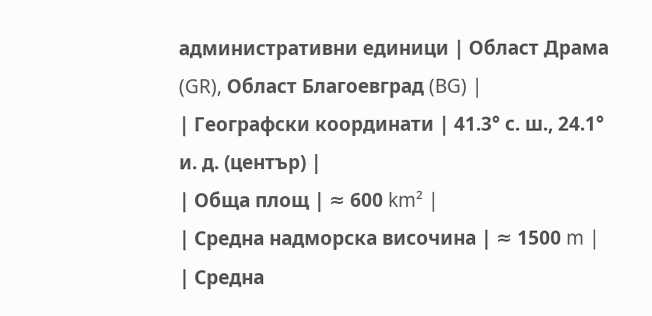административни единици | Област Драма (GR), Област Благоевград (BG) |
| Географски координати | 41.3° с. ш., 24.1° и. д. (център) |
| Обща площ | ≈ 600 km² |
| Средна надморска височина | ≈ 1500 m |
| Средна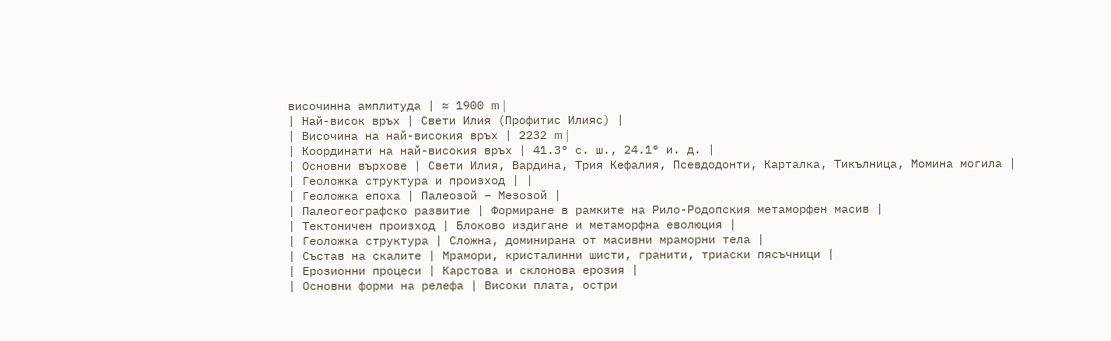височинна амплитуда | ≈ 1900 m |
| Най-висок връх | Свети Илия (Профитис Илияс) |
| Височина на най-високия връх | 2232 m |
| Координати на най-високия връх | 41.3° с. ш., 24.1° и. д. |
| Основни върхове | Свети Илия, Вардина, Трия Кефалия, Псевдодонти, Карталка, Тикълница, Момина могила |
| Геоложка структура и произход | |
| Геоложка епоха | Палеозой – Мезозой |
| Палеогеографско развитие | Формиране в рамките на Рило-Родопския метаморфен масив |
| Тектоничен произход | Блоково издигане и метаморфна еволюция |
| Геоложка структура | Сложна, доминирана от масивни мраморни тела |
| Състав на скалите | Мрамори, кристалинни шисти, гранити, триаски пясъчници |
| Ерозионни процеси | Карстова и склонова ерозия |
| Основни форми на релефа | Високи плата, остри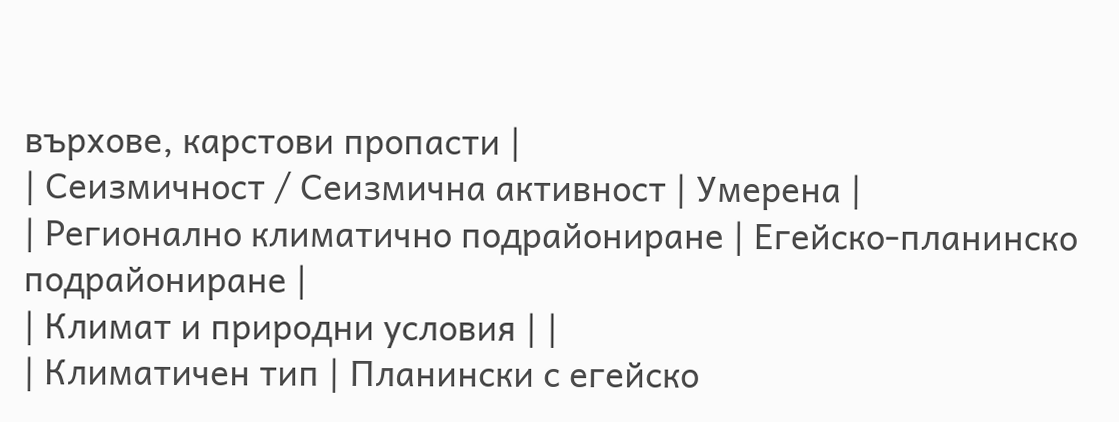върхове, карстови пропасти |
| Сеизмичност / Сеизмична активност | Умерена |
| Регионално климатично подрайониране | Егейско-планинско подрайониране |
| Климат и природни условия | |
| Климатичен тип | Планински с егейско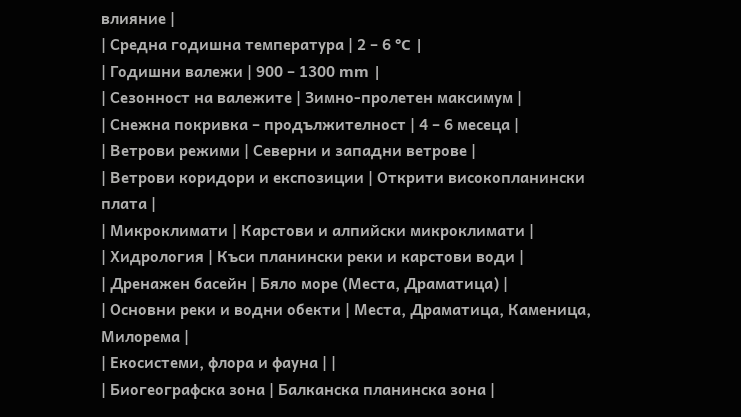влияние |
| Средна годишна температура | 2 – 6 °C |
| Годишни валежи | 900 – 1300 mm |
| Сезонност на валежите | Зимно-пролетен максимум |
| Снежна покривка – продължителност | 4 – 6 месеца |
| Ветрови режими | Северни и западни ветрове |
| Ветрови коридори и експозиции | Открити високопланински плата |
| Микроклимати | Карстови и алпийски микроклимати |
| Хидрология | Къси планински реки и карстови води |
| Дренажен басейн | Бяло море (Места, Драматица) |
| Основни реки и водни обекти | Места, Драматица, Каменица, Милорема |
| Екосистеми, флора и фауна | |
| Биогеографска зона | Балканска планинска зона |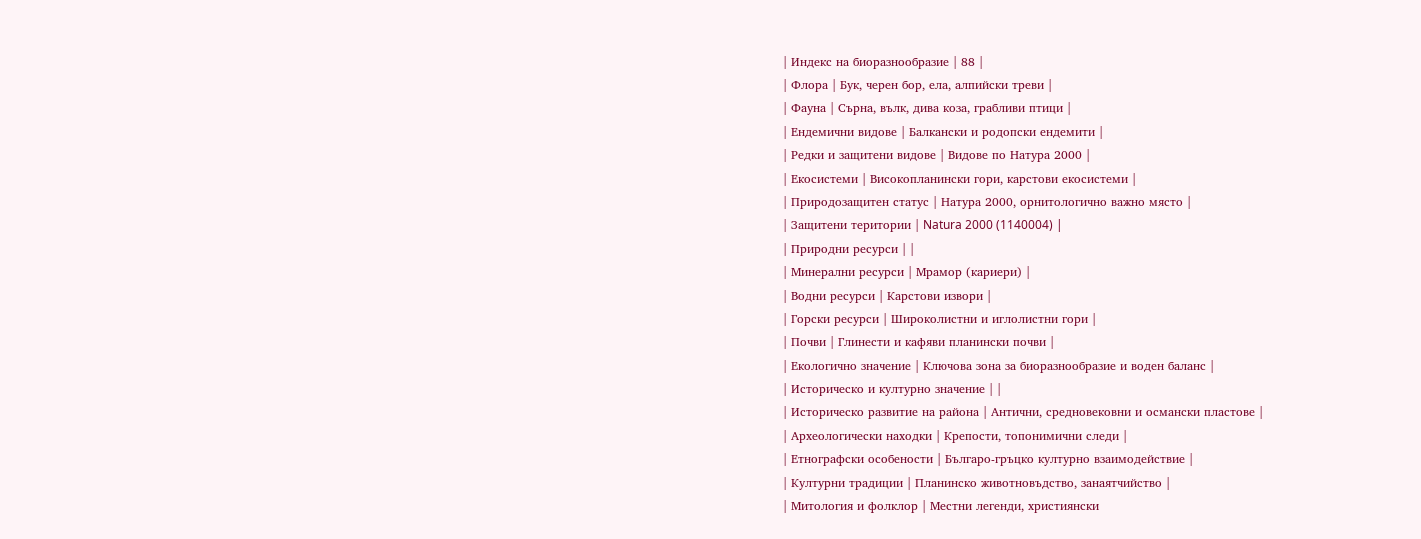| Индекс на биоразнообразие | 88 |
| Флора | Бук, черен бор, ела, алпийски треви |
| Фауна | Сърна, вълк, дива коза, грабливи птици |
| Ендемични видове | Балкански и родопски ендемити |
| Редки и защитени видове | Видове по Натура 2000 |
| Екосистеми | Високопланински гори, карстови екосистеми |
| Природозащитен статус | Натура 2000, орнитологично важно място |
| Защитени територии | Natura 2000 (1140004) |
| Природни ресурси | |
| Минерални ресурси | Мрамор (кариери) |
| Водни ресурси | Карстови извори |
| Горски ресурси | Широколистни и иглолистни гори |
| Почви | Глинести и кафяви планински почви |
| Екологично значение | Ключова зона за биоразнообразие и воден баланс |
| Историческо и културно значение | |
| Историческо развитие на района | Антични, средновековни и османски пластове |
| Археологически находки | Крепости, топонимични следи |
| Етнографски особености | Българо-гръцко културно взаимодействие |
| Културни традиции | Планинско животновъдство, занаятчийство |
| Митология и фолклор | Местни легенди, християнски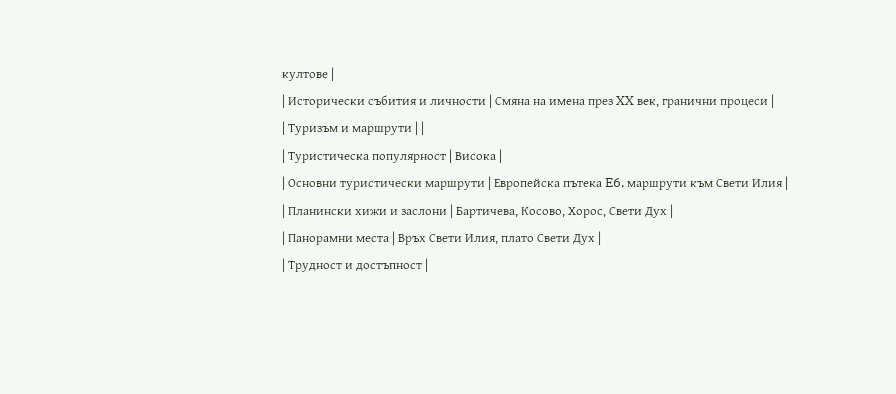култове |
| Исторически събития и личности | Смяна на имена през XX век, гранични процеси |
| Туризъм и маршрути | |
| Туристическа популярност | Висока |
| Основни туристически маршрути | Европейска пътека E6, маршрути към Свети Илия |
| Планински хижи и заслони | Бартичева, Косово, Хорос, Свети Дух |
| Панорамни места | Връх Свети Илия, плато Свети Дух |
| Трудност и достъпност |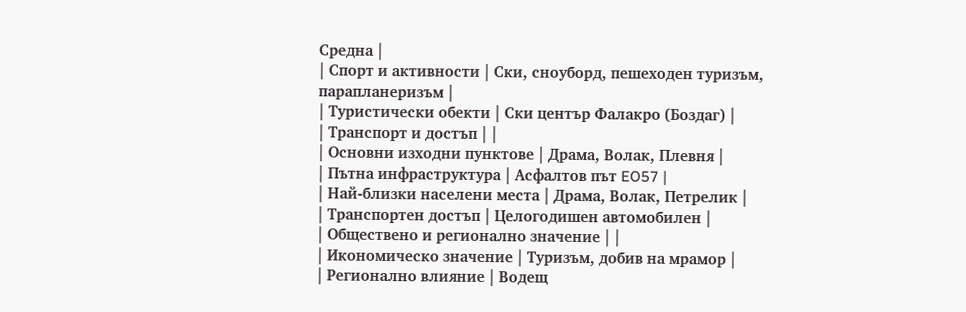Средна |
| Спорт и активности | Ски, сноуборд, пешеходен туризъм, парапланеризъм |
| Туристически обекти | Ски център Фалакро (Боздаг) |
| Транспорт и достъп | |
| Основни изходни пунктове | Драма, Волак, Плевня |
| Пътна инфраструктура | Асфалтов път EO57 |
| Най-близки населени места | Драма, Волак, Петрелик |
| Транспортен достъп | Целогодишен автомобилен |
| Обществено и регионално значение | |
| Икономическо значение | Туризъм, добив на мрамор |
| Регионално влияние | Водещ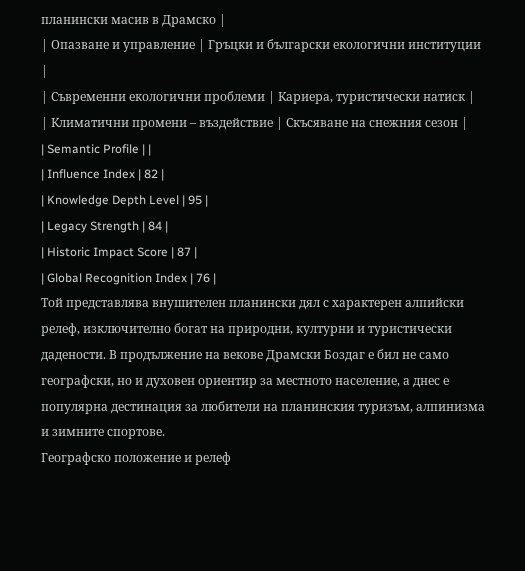планински масив в Драмско |
| Опазване и управление | Гръцки и български екологични институции |
| Съвременни екологични проблеми | Кариера, туристически натиск |
| Климатични промени – въздействие | Скъсяване на снежния сезон |
| Semantic Profile | |
| Influence Index | 82 |
| Knowledge Depth Level | 95 |
| Legacy Strength | 84 |
| Historic Impact Score | 87 |
| Global Recognition Index | 76 |
Той представлява внушителен планински дял с характерен алпийски релеф, изключително богат на природни, културни и туристически дадености. В продължение на векове Драмски Боздаг е бил не само географски, но и духовен ориентир за местното население, а днес е популярна дестинация за любители на планинския туризъм, алпинизма и зимните спортове.
Географско положение и релеф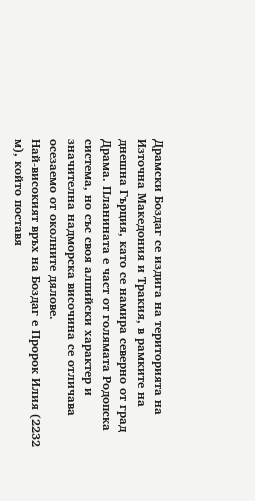Драмски Боздаг се издига на територията на Източна Македония и Тракия, в рамките на днешна Гърция, като се намира северно от град Драма. Планината е част от голямата Родопска система, но със своя алпийски характер и значителна надморска височина се отличава осезаемо от околните дялове.
Най-високият връх на Боздаг е Пророк Илия (2232 м), който поставя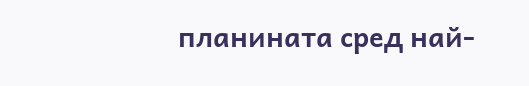планината сред най-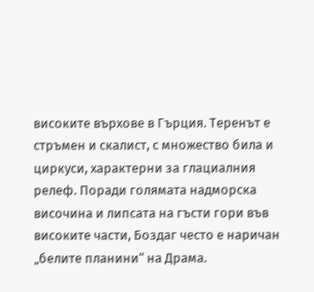високите върхове в Гърция. Теренът е стръмен и скалист, с множество била и циркуси, характерни за глациалния релеф. Поради голямата надморска височина и липсата на гъсти гори във високите части, Боздаг често е наричан „белите планини“ на Драма.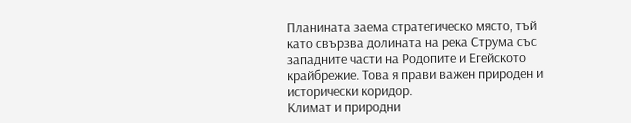Планината заема стратегическо място, тъй като свързва долината на река Струма със западните части на Родопите и Егейското крайбрежие. Това я прави важен природен и исторически коридор.
Климат и природни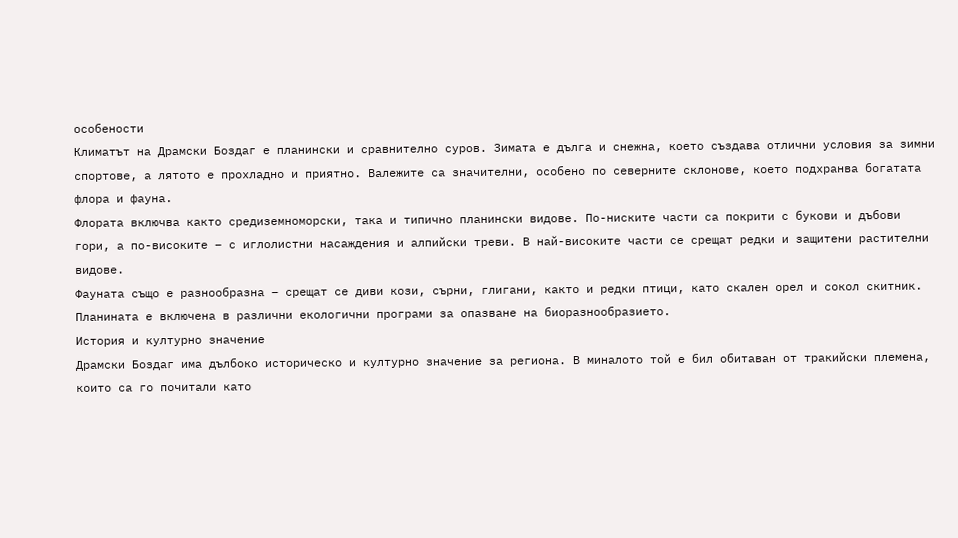особености
Климатът на Драмски Боздаг е планински и сравнително суров. Зимата е дълга и снежна, което създава отлични условия за зимни спортове, а лятото е прохладно и приятно. Валежите са значителни, особено по северните склонове, което подхранва богатата флора и фауна.
Флората включва както средиземноморски, така и типично планински видове. По-ниските части са покрити с букови и дъбови гори, а по-високите – с иглолистни насаждения и алпийски треви. В най-високите части се срещат редки и защитени растителни видове.
Фауната също е разнообразна – срещат се диви кози, сърни, глигани, както и редки птици, като скален орел и сокол скитник. Планината е включена в различни екологични програми за опазване на биоразнообразието.
История и културно значение
Драмски Боздаг има дълбоко историческо и културно значение за региона. В миналото той е бил обитаван от тракийски племена, които са го почитали като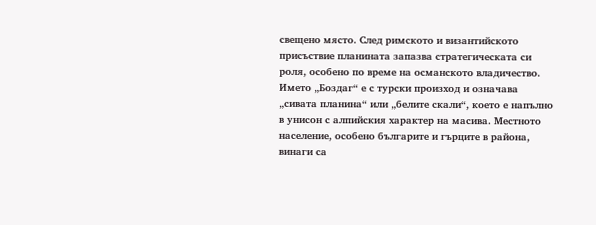свещено място. След римското и византийското присъствие планината запазва стратегическата си роля, особено по време на османското владичество.
Името „Боздаг“ е с турски произход и означава „сивата планина“ или „белите скали“, което е напълно в унисон с алпийския характер на масива. Местното население, особено българите и гърците в района, винаги са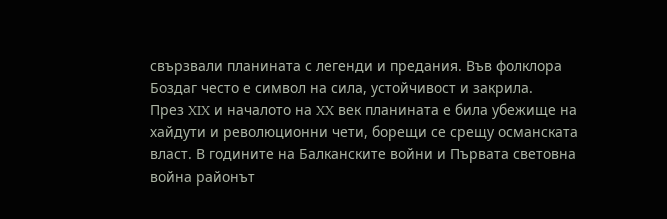свързвали планината с легенди и предания. Във фолклора Боздаг често е символ на сила, устойчивост и закрила.
През XIX и началото на XX век планината е била убежище на хайдути и революционни чети, борещи се срещу османската власт. В годините на Балканските войни и Първата световна война районът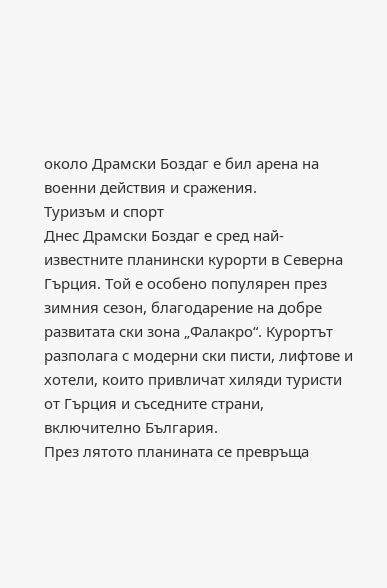около Драмски Боздаг е бил арена на военни действия и сражения.
Туризъм и спорт
Днес Драмски Боздаг е сред най-известните планински курорти в Северна Гърция. Той е особено популярен през зимния сезон, благодарение на добре развитата ски зона „Фалакро“. Курортът разполага с модерни ски писти, лифтове и хотели, които привличат хиляди туристи от Гърция и съседните страни, включително България.
През лятото планината се превръща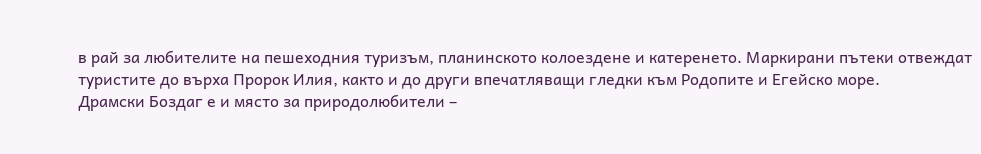в рай за любителите на пешеходния туризъм, планинското колоездене и катеренето. Маркирани пътеки отвеждат туристите до върха Пророк Илия, както и до други впечатляващи гледки към Родопите и Егейско море.
Драмски Боздаг е и място за природолюбители –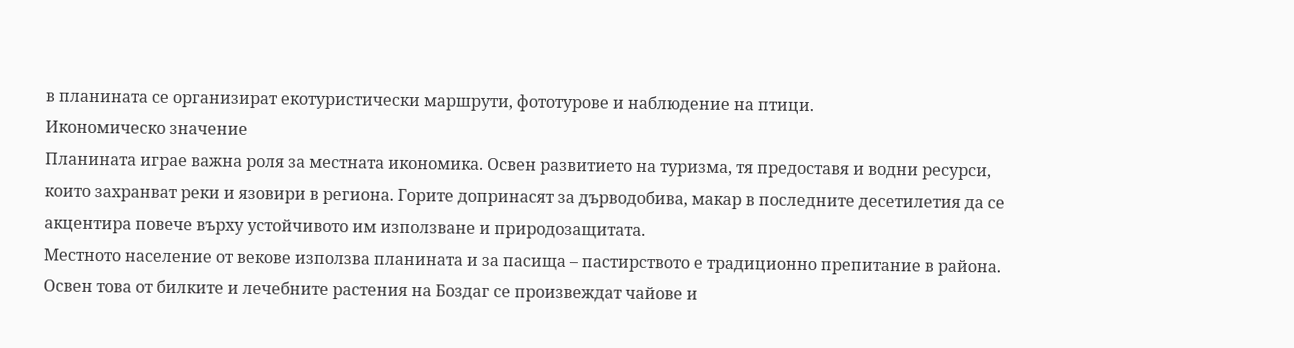в планината се организират екотуристически маршрути, фототурове и наблюдение на птици.
Икономическо значение
Планината играе важна роля за местната икономика. Освен развитието на туризма, тя предоставя и водни ресурси, които захранват реки и язовири в региона. Горите допринасят за дърводобива, макар в последните десетилетия да се акцентира повече върху устойчивото им използване и природозащитата.
Местното население от векове използва планината и за пасища – пастирството е традиционно препитание в района. Освен това от билките и лечебните растения на Боздаг се произвеждат чайове и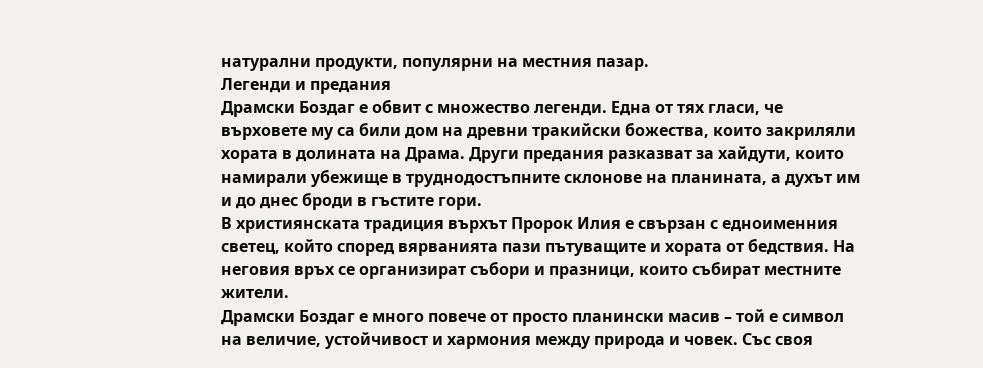натурални продукти, популярни на местния пазар.
Легенди и предания
Драмски Боздаг е обвит с множество легенди. Една от тях гласи, че върховете му са били дом на древни тракийски божества, които закриляли хората в долината на Драма. Други предания разказват за хайдути, които намирали убежище в труднодостъпните склонове на планината, а духът им и до днес броди в гъстите гори.
В християнската традиция върхът Пророк Илия е свързан с едноименния светец, който според вярванията пази пътуващите и хората от бедствия. На неговия връх се организират събори и празници, които събират местните жители.
Драмски Боздаг е много повече от просто планински масив – той е символ на величие, устойчивост и хармония между природа и човек. Със своя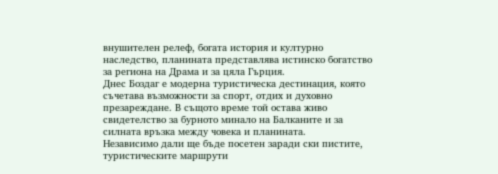внушителен релеф, богата история и културно наследство, планината представлява истинско богатство за региона на Драма и за цяла Гърция.
Днес Боздаг е модерна туристическа дестинация, която съчетава възможности за спорт, отдих и духовно презареждане. В същото време той остава живо свидетелство за бурното минало на Балканите и за силната връзка между човека и планината.
Независимо дали ще бъде посетен заради ски пистите, туристическите маршрути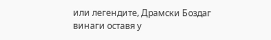или легендите, Драмски Боздаг винаги оставя у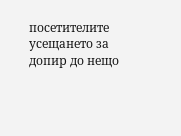посетителите усещането за допир до нещо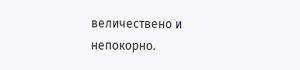величествено и непокорно.